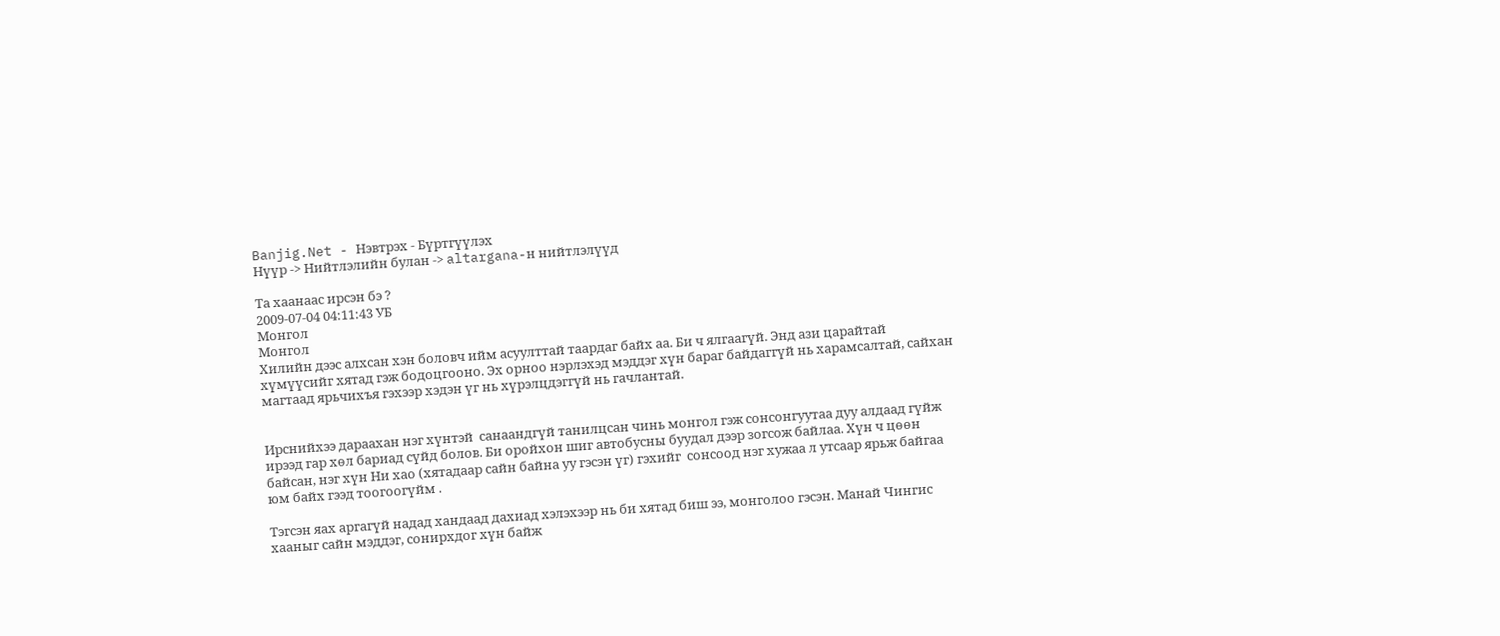Banjig.Net - Нэвтрэх - Бүртгүүлэх
Нүүр -> Нийтлэлийн булан -> altargana-н нийтлэлүүд

Та хаанаас ирсэн бэ ?
2009-07-04 04:11:43 УБ
Монгол
Монгол
Хилийн дээс алхсан хэн боловч ийм асуулттай таардаг байх аа. Би ч ялгаагүй. Энд ази царайтай хүмүүсийг хятад гэж бодоцгооно. Эх орноо нэрлэхэд мэддэг хүн бараг байдаггүй нь харамсалтай, сайхан магтаад ярьчихъя гэхээр хэдэн үг нь хүрэлцдэггүй нь гачлантай.


Ирснийхээ дараахан нэг хүнтэй  санаандгүй танилцсан чинь монгол гэж сонсонгуутаа дуу алдаад гүйж ирээд гар хөл бариад сүйд болов. Би оройхон шиг автобусны буудал дээр зогсож байлаа. Хүн ч цөөн байсан, нэг хүн Ни хао (хятадаар сайн байна уу гэсэн үг) гэхийг  сонсоод нэг хужаа л утсаар ярьж байгаа юм байх гээд тоогоогүйм .

Тэгсэн яах аргагүй надад хандаад дахиад хэлэхээр нь би хятад биш ээ, монголоо гэсэн. Манай Чингис хааныг сайн мэддэг, сонирхдог хүн байж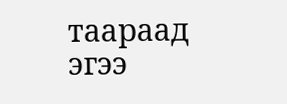таараад эгээ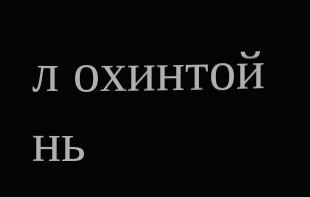л охинтой нь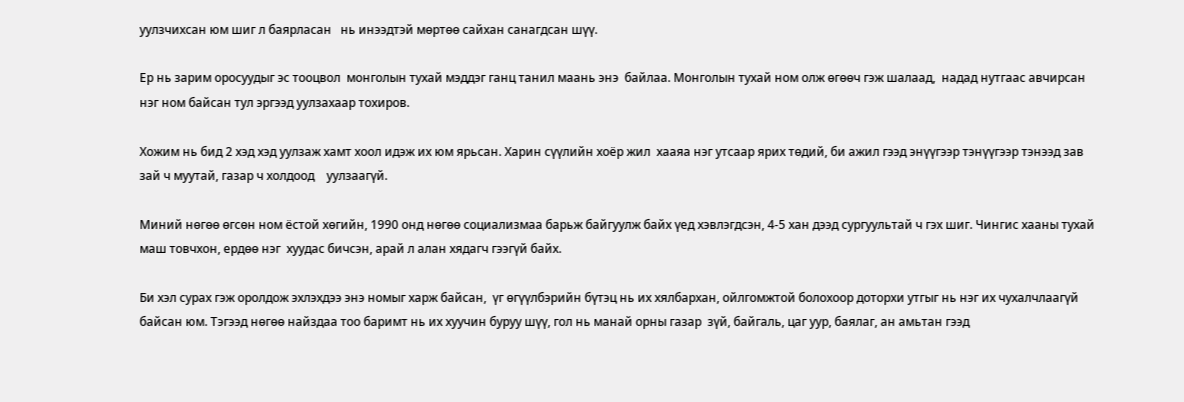уулзчихсан юм шиг л баярласан   нь инээдтэй мөртөө сайхан санагдсан шүү.

Ер нь зарим оросуудыг эс тооцвол  монголын тухай мэддэг ганц танил маань энэ  байлаа. Монголын тухай ном олж өгөөч гэж шалаад,  надад нутгаас авчирсан нэг ном байсан тул эргээд уулзахаар тохиров.

Хожим нь бид 2 хэд хэд уулзаж хамт хоол идэж их юм ярьсан. Харин сүүлийн хоёр жил  хааяа нэг утсаар ярих төдий, би ажил гээд энүүгээр тэнүүгээр тэнээд зав зай ч муутай, газар ч холдоод    уулзаагүй.

Миний нөгөө өгсөн ном ёстой хөгийн, 1990 онд нөгөө социализмаа барьж байгуулж байх үед хэвлэгдсэн, 4-5 хан дээд сургуультай ч гэх шиг. Чингис хааны тухай маш товчхон, ердөө нэг  хуудас бичсэн, арай л алан хядагч гээгүй байх.

Би хэл сурах гэж оролдож эхлэхдээ энэ номыг харж байсан,  үг өгүүлбэрийн бүтэц нь их хялбархан, ойлгомжтой болохоор доторхи утгыг нь нэг их чухалчлаагүй байсан юм. Тэгээд нөгөө найздаа тоо баримт нь их хуучин буруу шүү, гол нь манай орны газар  зүй, байгаль, цаг уур, баялаг, ан амьтан гээд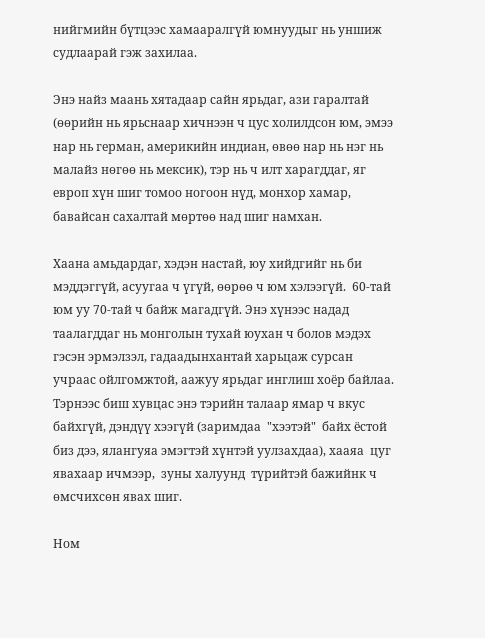нийгмийн бүтцээс хамааралгүй юмнуудыг нь уншиж судлаарай гэж захилаа.

Энэ найз маань хятадаар сайн ярьдаг, ази гаралтай (өөрийн нь ярьснаар хичнээн ч цус холилдсон юм, эмээ нар нь герман, америкийн индиан, өвөө нар нь нэг нь малайз нөгөө нь мексик), тэр нь ч илт харагддаг, яг европ хүн шиг томоо ногоон нүд, монхор хамар, бавайсан сахалтай мөртөө над шиг намхан.

Хаана амьдардаг, хэдэн настай, юу хийдгийг нь би мэддэггүй, асуугаа ч үгүй, өөрөө ч юм хэлээгүй.  60-тай юм уу 70-тай ч байж магадгүй. Энэ хүнээс надад таалагддаг нь монголын тухай юухан ч болов мэдэх гэсэн эрмэлзэл, гадаадынхантай харьцаж сурсан учраас ойлгомжтой, аажуу ярьдаг инглиш хoёр байлаа. Тэрнээс биш хувцас энэ тэрийн талаар ямар ч вкус байхгүй, дэндүү хээгүй (заримдаа  "хээтэй"  байх ёстой биз дээ, ялангуяа эмэгтэй хүнтэй уулзахдаа), хааяа  цуг явахаар ичмээр,  зуны халуунд  түрийтэй бажийнк ч өмсчихсөн явах шиг.

Ном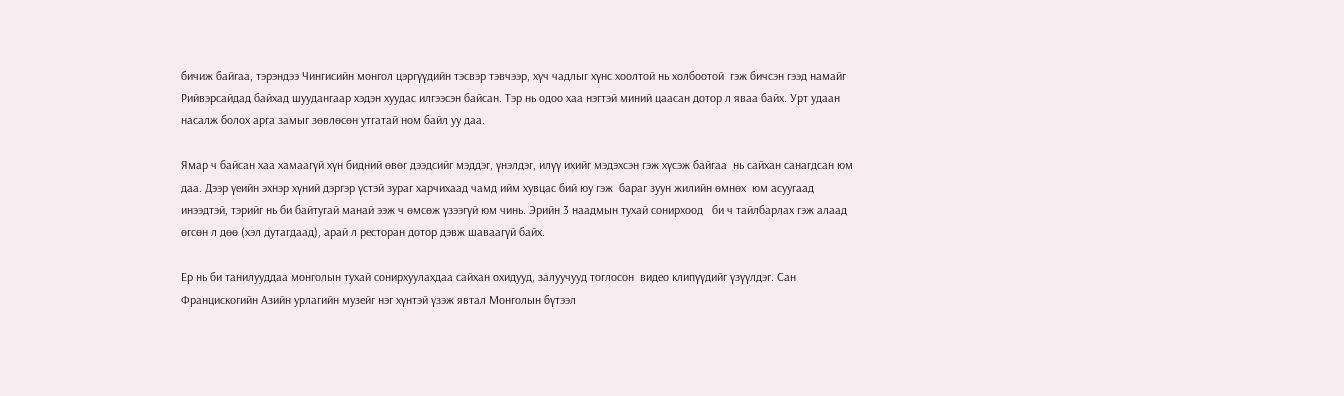бичиж байгаа, тэрэндээ Чингисийн монгол цэргүүдийн тэсвэр тэвчээр, хүч чадлыг хүнс хоолтой нь холбоотой  гэж бичсэн гээд намайг Рийвэрсайдад байхад шуудангаар хэдэн хуудас илгээсэн байсан. Тэр нь одоо хаа нэгтэй миний цаасан дотор л яваа байх. Урт удаан насалж болох арга замыг зөвлөсөн утгатай ном байл уу даа.

Ямар ч байсан хаа хамаагүй хүн бидний өвөг дээдсийг мэддэг, үнэлдэг, илүү ихийг мэдэхсэн гэж хүсэж байгаа  нь сайхан санагдсан юм даа. Дээр үеийн эхнэр хүний дэргэр үстэй зураг харчихаад чамд ийм хувцас бий юу гэж  бараг зуун жилийн өмнөх  юм асуугаад    инээдтэй, тэрийг нь би байтугай манай ээж ч өмсөж үзээгүй юм чинь. Эрийн 3 наадмын тухай сонирхоод   би ч тайлбарлах гэж алаад өгсөн л дөө (хэл дутагдаад), арай л ресторан дотор дэвж шаваагүй байх.

Ер нь би танилууддаа монголын тухай сонирхуулахдаа сайхан охидууд, залуучууд тоглосон  видео клипүүдийг үзүүлдэг. Сан Францискогийн Азийн урлагийн музейг нэг хүнтэй үзэж явтал Монголын бүтээл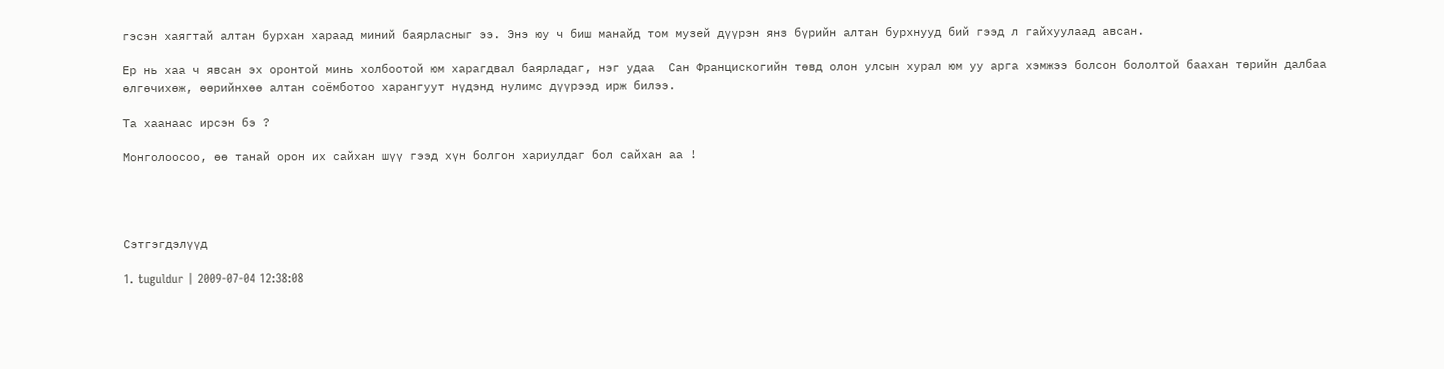гэсэн хаягтай алтан бурхан хараад миний баярласныг ээ. Энэ юу ч биш манайд том музей дүүрэн янз бүрийн алтан бурхнууд бий гээд л гайхуулаад авсан.

Ер нь хаа ч явсан эх оронтой минь холбоотой юм харагдвал баярладаг, нэг удаа  Сан Францискогийн төвд олон улсын хурал юм уу арга хэмжээ болсон бололтой баахан төрийн далбаа өлгөчихөж, өөрийнхөө алтан соёмботоо харангуут нүдэнд нулимс дүүрээд ирж билээ.

Та хаанаас ирсэн бэ ?

Монголоосоо, өө танай орон их сайхан шүү гээд хүн болгон хариулдаг бол сайхан аа !




Сэтгэгдэлүүд

1. tuguldur | 2009-07-04 12:38:08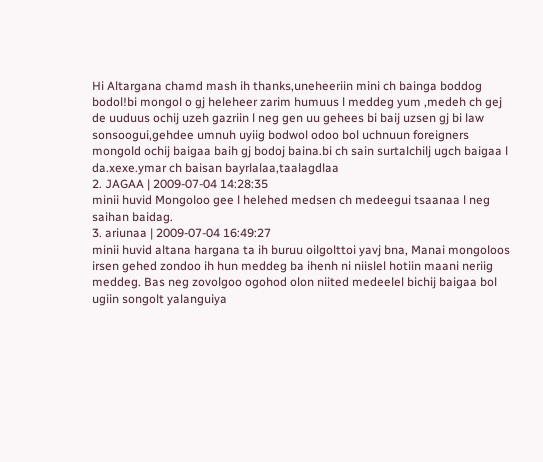Hi Altargana chamd mash ih thanks,uneheeriin mini ch bainga boddog bodol!bi mongol o gj heleheer zarim humuus l meddeg yum ,medeh ch gej de uuduus ochij uzeh gazriin l neg gen uu gehees bi baij uzsen gj bi law sonsoogui,gehdee umnuh uyiig bodwol odoo bol uchnuun foreigners mongold ochij baigaa baih gj bodoj baina.bi ch sain surtalchilj ugch baigaa l da.xexe.ymar ch baisan bayrlalaa,taalagdlaa
2. JAGAA | 2009-07-04 14:28:35
minii huvid Mongoloo gee l helehed medsen ch medeegui tsaanaa l neg saihan baidag.
3. ariunaa | 2009-07-04 16:49:27
minii huvid altana hargana ta ih buruu oilgolttoi yavj bna, Manai mongoloos irsen gehed zondoo ih hun meddeg ba ihenh ni niislel hotiin maani neriig meddeg. Bas neg zovolgoo ogohod olon niited medeelel bichij baigaa bol ugiin songolt yalanguiya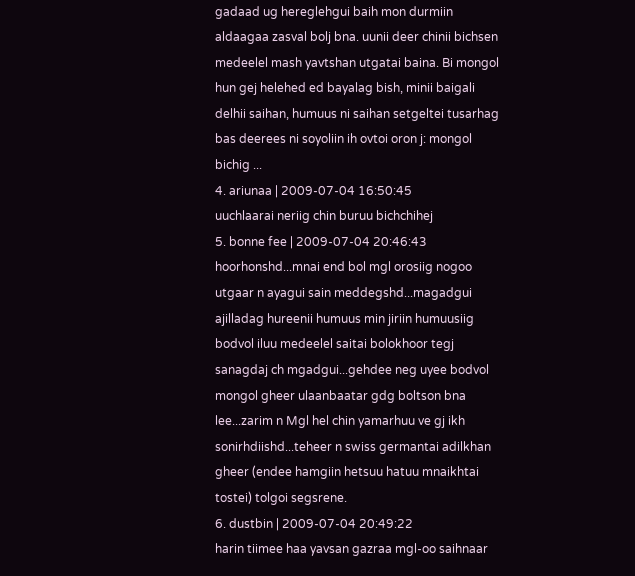gadaad ug hereglehgui baih mon durmiin aldaagaa zasval bolj bna. uunii deer chinii bichsen medeelel mash yavtshan utgatai baina. Bi mongol hun gej helehed ed bayalag bish, minii baigali delhii saihan, humuus ni saihan setgeltei tusarhag bas deerees ni soyoliin ih ovtoi oron j: mongol bichig ...
4. ariunaa | 2009-07-04 16:50:45
uuchlaarai neriig chin buruu bichchihej
5. bonne fee | 2009-07-04 20:46:43
hoorhonshd...mnai end bol mgl orosiig nogoo utgaar n ayagui sain meddegshd...magadgui ajilladag hureenii humuus min jiriin humuusiig bodvol iluu medeelel saitai bolokhoor tegj sanagdaj ch mgadgui...gehdee neg uyee bodvol mongol gheer ulaanbaatar gdg boltson bna lee...zarim n Mgl hel chin yamarhuu ve gj ikh sonirhdiishd...teheer n swiss germantai adilkhan gheer (endee hamgiin hetsuu hatuu mnaikhtai tostei) tolgoi segsrene.
6. dustbin | 2009-07-04 20:49:22
harin tiimee haa yavsan gazraa mgl-oo saihnaar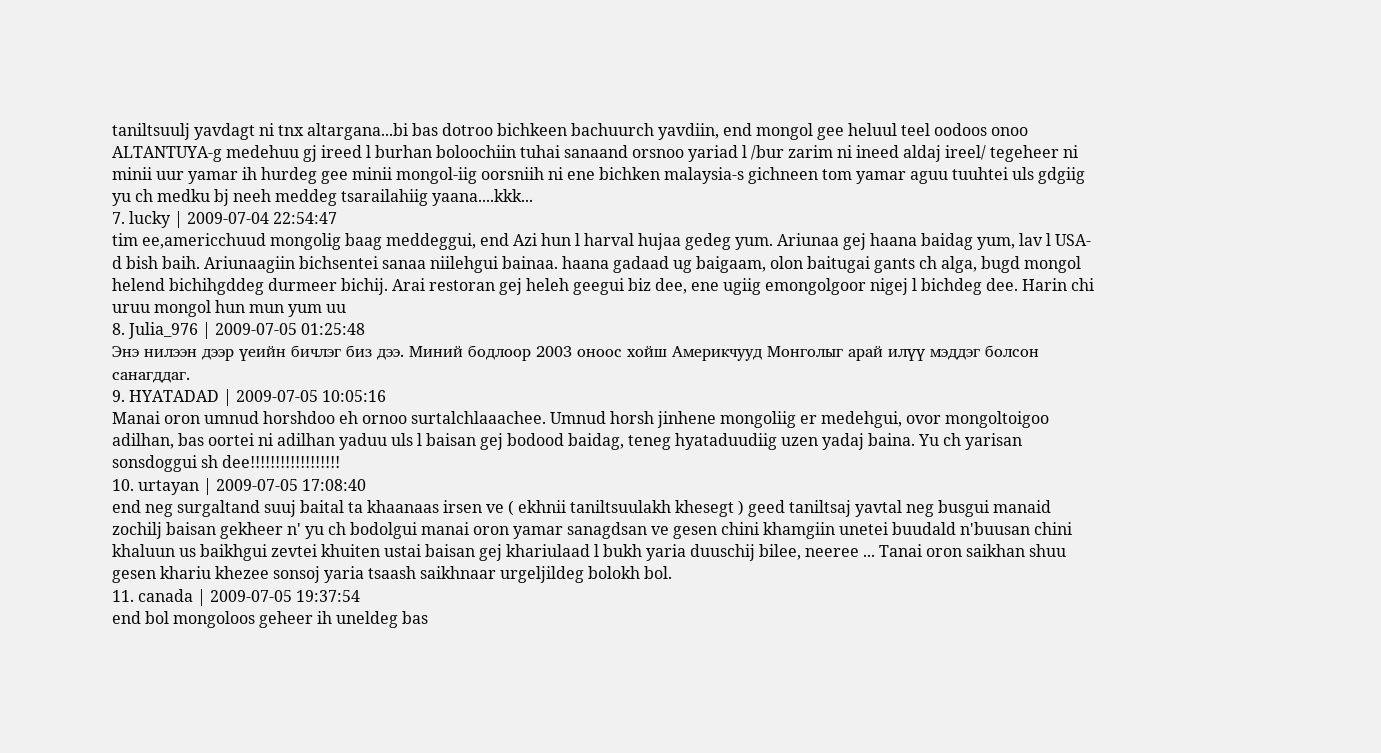taniltsuulj yavdagt ni tnx altargana...bi bas dotroo bichkeen bachuurch yavdiin, end mongol gee heluul teel oodoos onoo ALTANTUYA-g medehuu gj ireed l burhan boloochiin tuhai sanaand orsnoo yariad l /bur zarim ni ineed aldaj ireel/ tegeheer ni minii uur yamar ih hurdeg gee minii mongol-iig oorsniih ni ene bichken malaysia-s gichneen tom yamar aguu tuuhtei uls gdgiig yu ch medku bj neeh meddeg tsarailahiig yaana....kkk...
7. lucky | 2009-07-04 22:54:47
tim ee,americchuud mongolig baag meddeggui, end Azi hun l harval hujaa gedeg yum. Ariunaa gej haana baidag yum, lav l USA-d bish baih. Ariunaagiin bichsentei sanaa niilehgui bainaa. haana gadaad ug baigaam, olon baitugai gants ch alga, bugd mongol helend bichihgddeg durmeer bichij. Arai restoran gej heleh geegui biz dee, ene ugiig emongolgoor nigej l bichdeg dee. Harin chi uruu mongol hun mun yum uu
8. Julia_976 | 2009-07-05 01:25:48
Энэ нилээн дээр үеийн бичлэг биз дээ. Миний бодлоор 2003 оноос хойш Америкчууд Монголыг арай илүү мэддэг болсон санагддаг.
9. HYATADAD | 2009-07-05 10:05:16
Manai oron umnud horshdoo eh ornoo surtalchlaaachee. Umnud horsh jinhene mongoliig er medehgui, ovor mongoltoigoo adilhan, bas oortei ni adilhan yaduu uls l baisan gej bodood baidag, teneg hyataduudiig uzen yadaj baina. Yu ch yarisan sonsdoggui sh dee!!!!!!!!!!!!!!!!!!
10. urtayan | 2009-07-05 17:08:40
end neg surgaltand suuj baital ta khaanaas irsen ve ( ekhnii taniltsuulakh khesegt ) geed taniltsaj yavtal neg busgui manaid zochilj baisan gekheer n' yu ch bodolgui manai oron yamar sanagdsan ve gesen chini khamgiin unetei buudald n'buusan chini khaluun us baikhgui zevtei khuiten ustai baisan gej khariulaad l bukh yaria duuschij bilee, neeree ... Tanai oron saikhan shuu gesen khariu khezee sonsoj yaria tsaash saikhnaar urgeljildeg bolokh bol.
11. canada | 2009-07-05 19:37:54
end bol mongoloos geheer ih uneldeg bas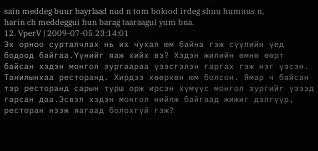sain meddeg buur bayrlaad nud n tom bolood irdeg shuu humuus n, harin ch meddeggui hun barag taaraagui yum bna.
12. VperV | 2009-07-05 23:14:01
Эх орноо сурталчлах нь их чухал юм байна гэж сүүлийн үед бодоод байгаа.Үүнийг яаж хийх вэ? Хэдэн жилийн өмнө өөрт байсан хэдэн монгол зургаараа үзэсгэлэн гаргах гэж нэг үзсэн. Танилынхаа ресторанд. Хирдээ хөөрхөн юм болсон. Ямар ч байсан тэр ресторанд сарын турш орж ирсэн хүмүүс монгол зургийг үзээд гарсан даа.Эсвэл хэдэн монгол нийлж байгаад жижиг дэлгүүр, ресторан нээж яагаад болохгүй гэж?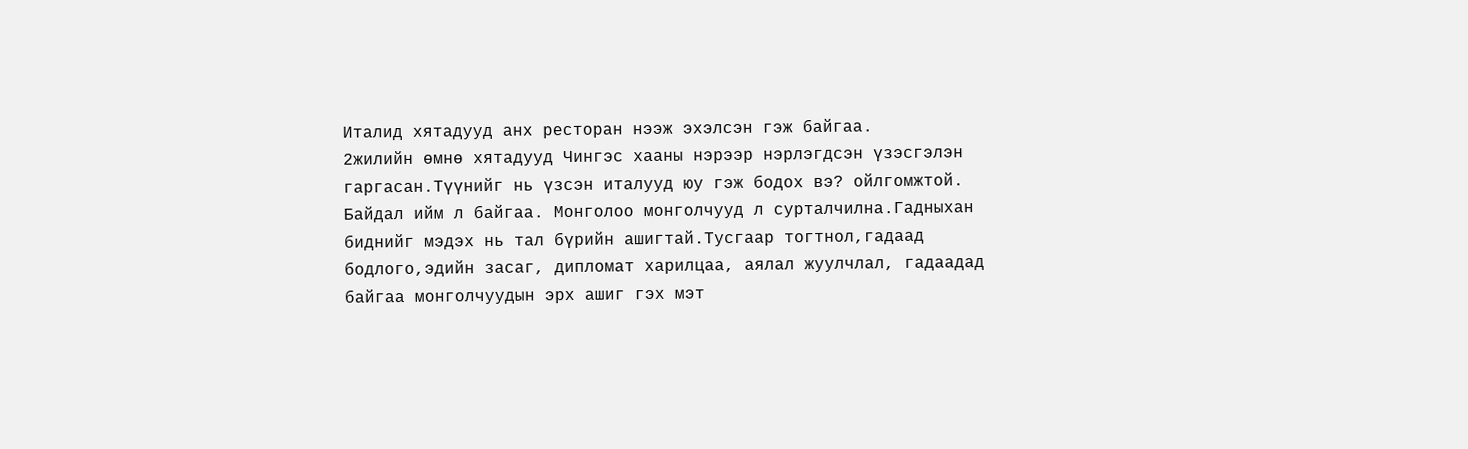Италид хятадууд анх ресторан нээж эхэлсэн гэж байгаа.
2жилийн өмнө хятадууд Чингэс хааны нэрээр нэрлэгдсэн үзэсгэлэн гаргасан.Түүнийг нь үзсэн италууд юу гэж бодох вэ? ойлгомжтой.
Байдал ийм л байгаа. Монголоо монголчууд л сурталчилна.Гадныхан биднийг мэдэх нь тал бүрийн ашигтай.Тусгаар тогтнол,гадаад бодлого,эдийн засаг, дипломат харилцаа, аялал жуулчлал, гадаадад байгаа монголчуудын эрх ашиг гэх мэт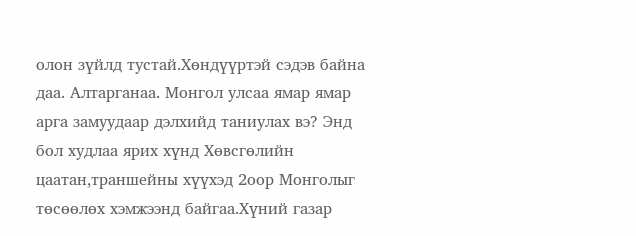олон зүйлд тустай.Хөндүүртэй сэдэв байна даа. Алтарганаа. Монгол улсаа ямар ямар арга замуудаар дэлхийд таниулах вэ? Энд бол худлаа ярих хүнд Хөвсгөлийн цаатан,траншейны хүүхэд 2оор Монголыг төсөөлөх хэмжээнд байгаа.Хүний газар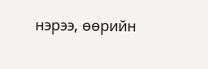нэрээ, өөрийн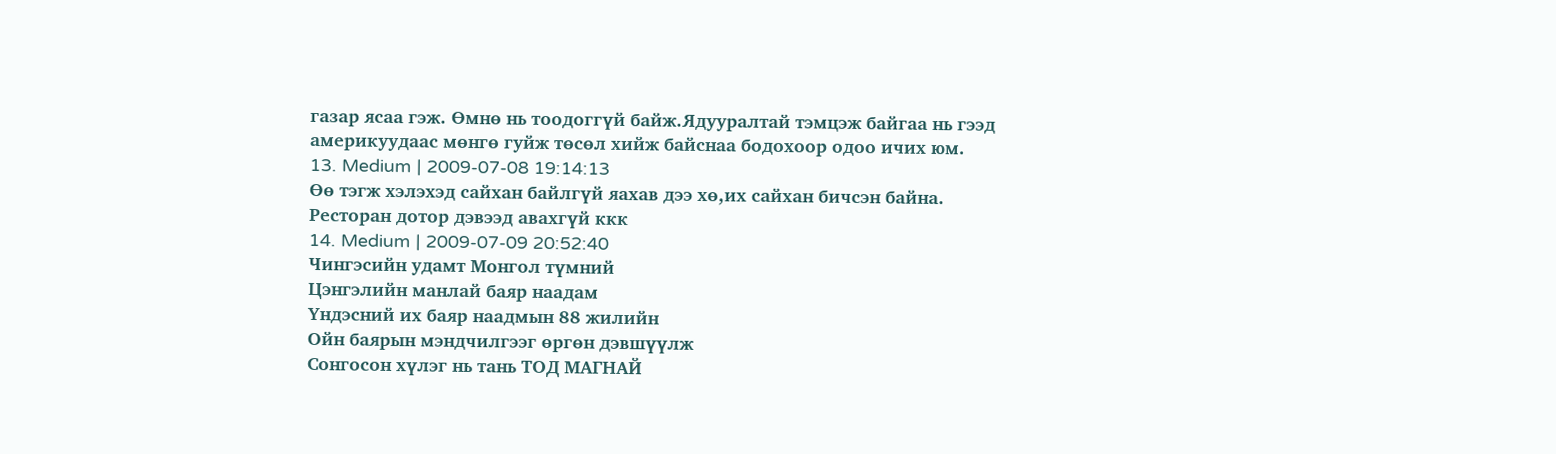газар ясаа гэж. Өмнө нь тоодоггүй байж.Ядууралтай тэмцэж байгаа нь гээд америкуудаас мөнгө гуйж төсөл хийж байснаа бодохоор одоо ичих юм.
13. Medium | 2009-07-08 19:14:13
Өө тэгж хэлэхэд сайхан байлгүй яахав дээ хө,их сайхан бичсэн байна. Ресторан дотор дэвээд авахгүй ккк
14. Medium | 2009-07-09 20:52:40
Чингэсийн удамт Монгол түмний
Цэнгэлийн манлай баяр наадам
Үндэсний их баяр наадмын 88 жилийн
Ойн баярын мэндчилгээг өргөн дэвшүүлж
Сонгосон хүлэг нь тань ТОД МАГНАЙ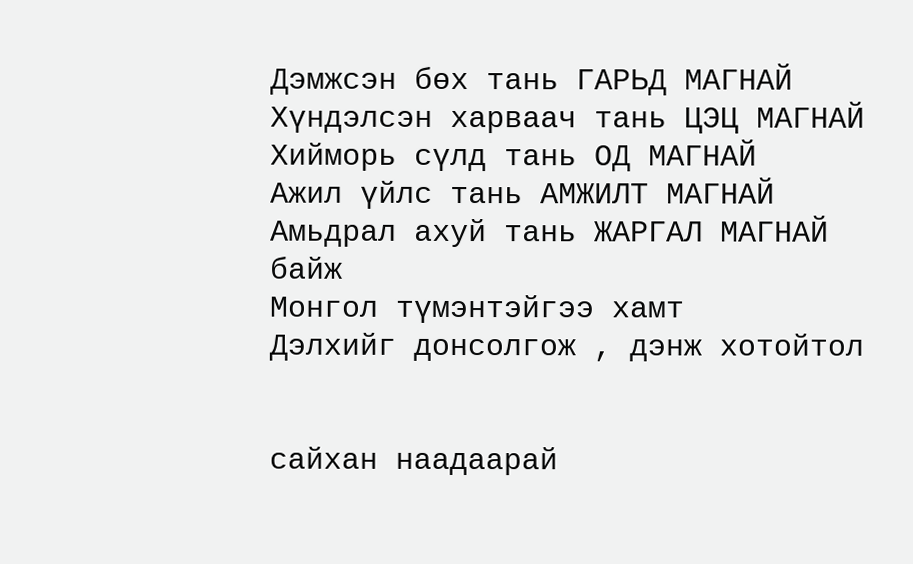Дэмжсэн бөх тань ГАРЬД МАГНАЙ
Хүндэлсэн харваач тань ЦЭЦ МАГНАЙ
Хийморь сүлд тань ОД МАГНАЙ
Ажил үйлс тань АМЖИЛТ МАГНАЙ
Амьдрал ахуй тань ЖАРГАЛ МАГНАЙ байж
Монгол түмэнтэйгээ хамт
Дэлхийг донсолгож , дэнж хотойтол


сайхан наадаарай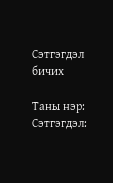Сэтгэгдэл бичих

Таны нэр:
Сэтгэгдэл: